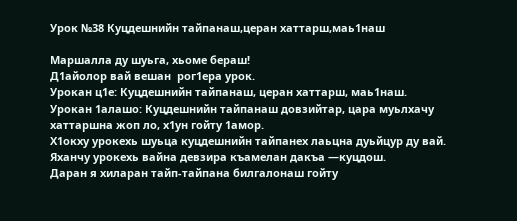Урок №38 Куцдешнийн тайпанаш,церан хаттарш,маь1наш

Маршалла ду шуьга, хьоме бераш!
Д1айолор вай вешан  рог1ера урок.
Урокан ц1е: Куцдешнийн тайпанаш, церан хаттарш, маь1наш.
Урокан 1алашо: Куцдешнийн тайпанаш довзийтар, цара муьлхачу хаттаршна жоп ло, х1ун гойту 1амор.
Х1окху урокехь шуьца куцдешнийн тайпанех лаьцна дуьйцур ду вай.
Яханчу урокехь вайна девзира къамелан дакъа —куцдош.
Даран я хиларан тайп-тайпана билгалонаш гойту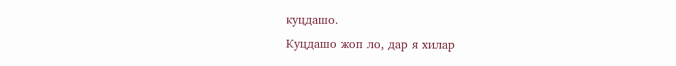куцдашо.
Куцдашо жоп ло, дар я хилар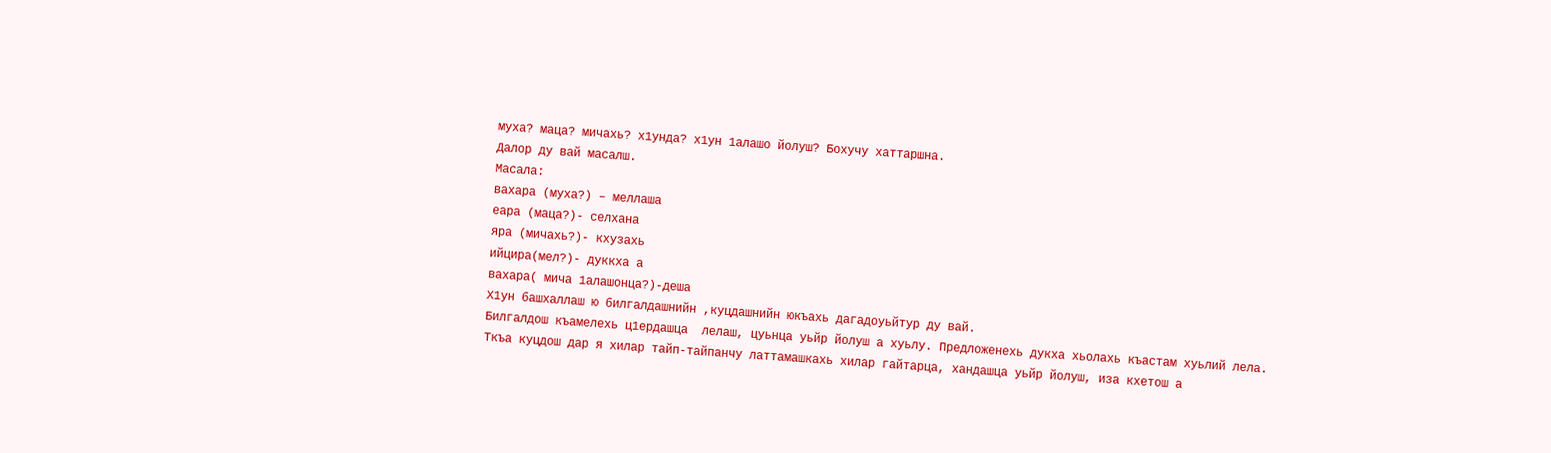муха? маца? мичахь? х1унда? х1ун 1алашо йолуш? Бохучу хаттаршна.
Далор ду вай масалш.
Масала:
вахара (муха?) – меллаша
еара (маца?)- селхана
яра (мичахь?)- кхузахь
ийцира(мел?)- дуккха а
вахара( мича 1алашонца?)-деша
Х1ун башхаллаш ю билгалдашнийн ,куцдашнийн юкъахь дагадоуьйтур ду вай.
Билгалдош къамелехь ц1ердашца  лелаш, цуьнца уьйр йолуш а хуьлу. Предложенехь дукха хьолахь къастам хуьлий лела.
Ткъа куцдош дар я хилар тайп-тайпанчу латтамашкахь хилар гайтарца, хандашца уьйр йолуш, иза кхетош а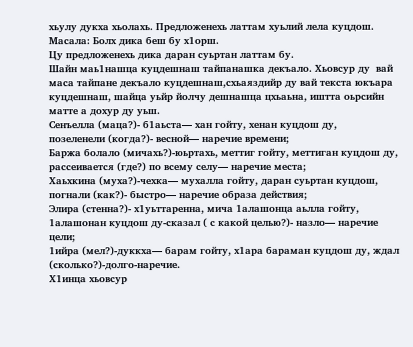хьулу дукха хьолахь. Предложенехь латтам хуьлий лела куцдош.
Масала: Болх дика беш бу х1орш.
Цу предложенехь дика даран суьртан латтам бу.
Шайн маь1нашца куцдешнаш тайпанашка декъало. Хьовсур ду  вай маса тайпане декъало куцдешнаш,схьаяздийр ду вай текста юкъара куцдешнаш, шайца уьйр йолчу дешнашца цхьаьна, иштта оьрсийн матте а дохур ду уьш.
Сенъелла (маца?)- б1аьста— хан гойту, хенан куцдош ду,
позеленели (когда?)- весной— наречие времени;
Баржа болало (мичахь?)-юьртахь, меттиг гойту, меттиган куцдош ду, рассеивается (где?) по всему селу— наречие места;
Хаьхкина (муха?)-чехка— мухалла гойту, даран суьртан куцдош, погнали (как?)- быстро— наречие образа действия;
Элира (стенна?)- х1уьттаренна, мича 1алашонца аьлла гойту, 1алашонан куцдош ду-сказал ( с какой целью?)- назло— наречие цели;
1ийра (мел?)-дуккха— барам гойту, х1ара бараман куцдош ду, ждал (сколько?)-долго-наречие.
Х1инца хьовсур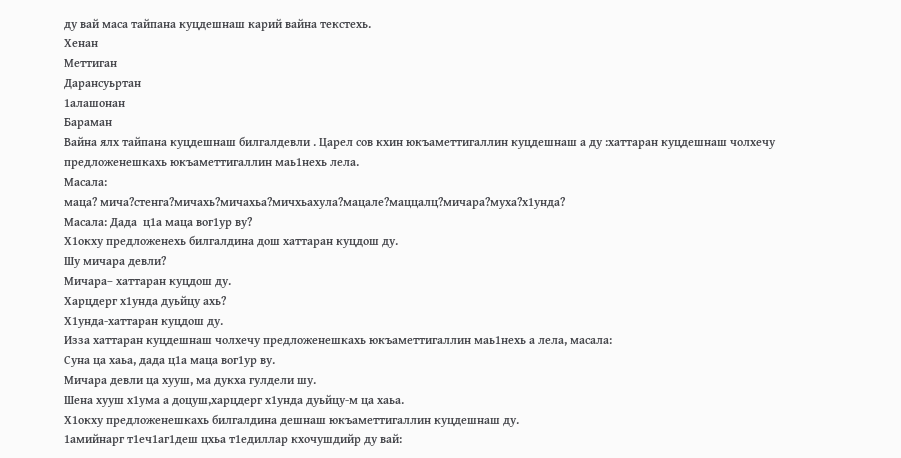ду вай маса тайпана куцдешнаш карий вайна текстехь.
Хенан
Меттиган
Дарансуьртан
1алашонан
Бараман
Вайна ялх тайпана куцдешнаш билгалдевли . Царел сов кхин юкъаметтигаллин куцдешнаш а ду :хаттаран куцдешнаш чолхечу предложенешкахь юкъаметтигаллин маь1нехь лела.
Масала:
маца? мича?стенга?мичахь?мичахьа?мичхьахула?мацале?маццалц?мичара?муха?х1унда?
Масала: Дада  ц1а маца вог1ур ву?
Х1окху предложенехь билгалдина дош хаттаран куцдош ду.
Шу мичара девли?
Мичара– хаттаран куцдош ду.
Харцдерг х1унда дуьйцу ахь?
Х1унда-хаттаран куцдош ду.
Изза хаттаран куцдешнаш чолхечу предложенешкахь юкъаметтигаллин маь1нехь а лела, масала:
Суна ца хаьа, дада ц1а маца вог1ур ву.
Мичара девли ца хууш, ма дукха гулдели шу.
Шена хууш х1ума а доцуш,харцдерг х1унда дуьйцу-м ца хаьа.
Х1окху предложенешкахь билгалдина дешнаш юкъаметтигаллин куцдешнаш ду.
1амийнарг т1еч1аг1деш цхьа т1едиллар кхочушдийр ду вай: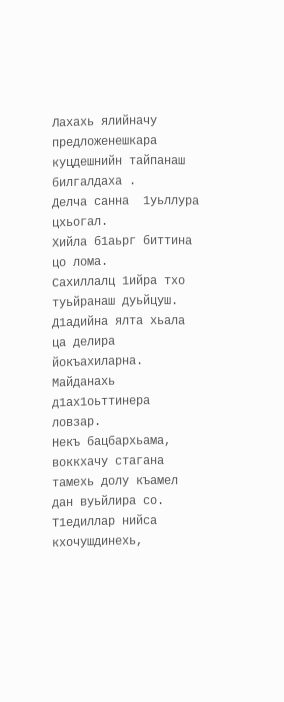Лахахь ялийначу предложенешкара куцдешнийн тайпанаш билгалдаха .
Делча санна  1уьллура цхьогал.
Хийла б1аьрг биттина цо лома.
Сахиллалц 1ийра тхо туьйранаш дуьйцуш.
Д1адийна ялта хьала ца делира йокъахиларна.
Майданахь д1ах1оьттинера ловзар.
Некъ бацбархьама, воккхачу стагана тамехь долу къамел дан вуьйлира со.
Т1едиллар нийса кхочушдинехь,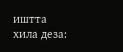иштта хила деза: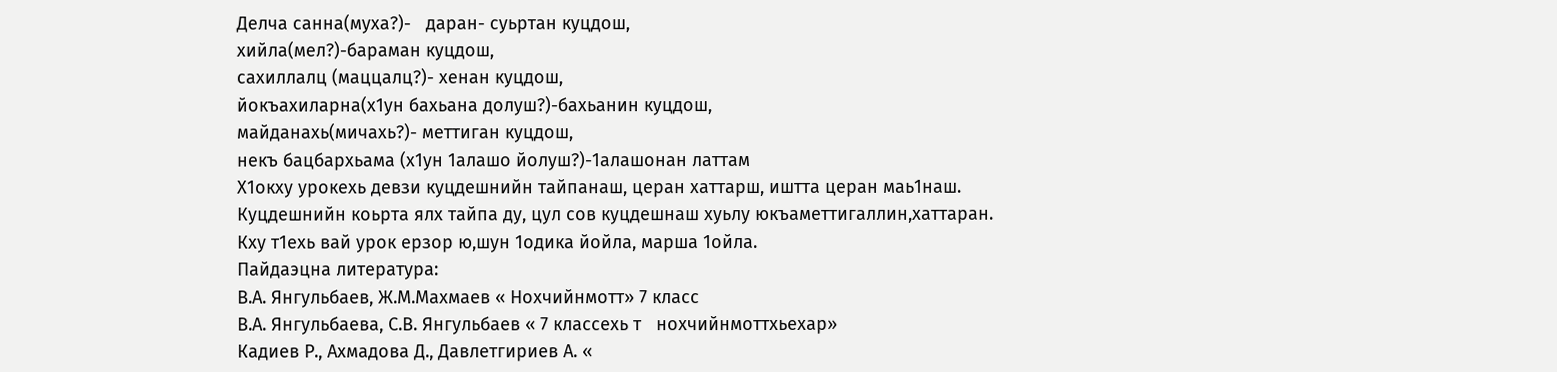Делча санна(муха?)-   даран- суьртан куцдош,
хийла(мел?)-бараман куцдош,
сахиллалц (маццалц?)- хенан куцдош,
йокъахиларна(х1ун бахьана долуш?)-бахьанин куцдош,
майданахь(мичахь?)- меттиган куцдош,
некъ бацбархьама (х1ун 1алашо йолуш?)-1алашонан латтам
Х1окху урокехь девзи куцдешнийн тайпанаш, церан хаттарш, иштта церан маь1наш.
Куцдешнийн коьрта ялх тайпа ду, цул сов куцдешнаш хуьлу юкъаметтигаллин,хаттаран.
Кху т1ехь вай урок ерзор ю,шун 1одика йойла, марша 1ойла.
Пайдаэцна литература:
В.А. Янгульбаев, Ж.М.Махмаев « Нохчийнмотт» 7 класс
В.А. Янгульбаева, С.В. Янгульбаев « 7 классехь т   нохчийнмоттхьехар»
Кадиев Р., Ахмадова Д., Давлетгириев А. «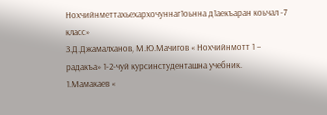Нохчийнметтахьехархочуннаг1оьнна д1аекъаран коьчал -7 класс»
З.Д.Джамалханов, М.Ю.Мачигов « Нохчийнмотт 1 – радакъа» 1-2-чуй курсинстуденташна учебник.
1.Мамакаев «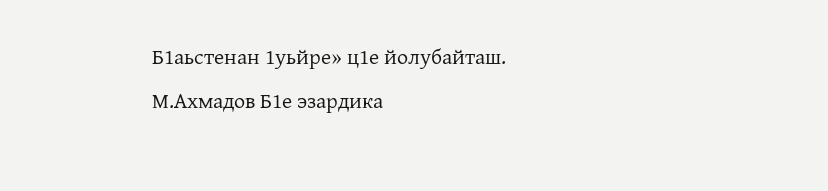Б1аьстенан 1уьйре» ц1е йолубайташ.
М.Ахмадов Б1е эзардика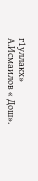г1уллакх»
А.Исмаилов « Дош».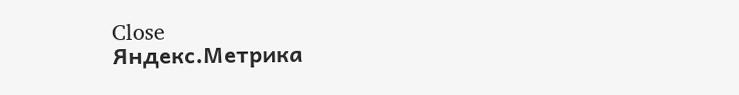Close
Яндекс.Метрика